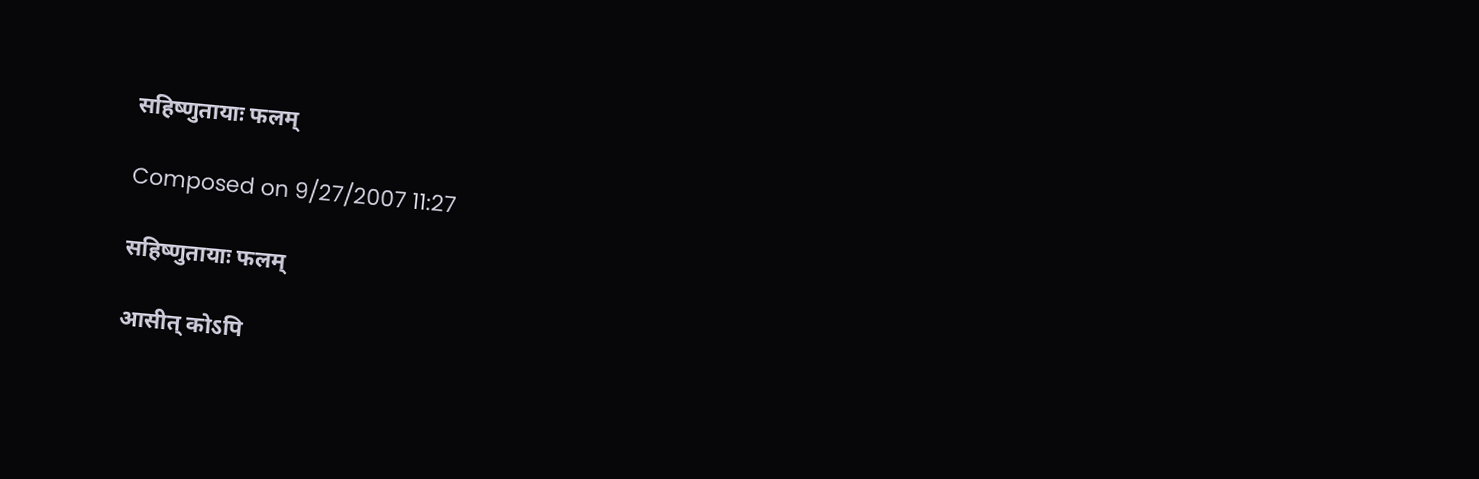सहिष्णुतायाः फलम्

Composed on 9/27/2007 11:27

सहिष्णुतायाः फलम्

आसीत् कोऽपि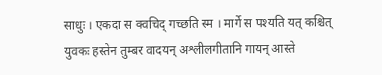साधुः । एकदा स क्वचिद् गच्छति स्म । मार्गे स पश्यति यत् कश्चित् युवकः हस्तेन तुम्बर वादयन् अश्लीलगीतानि गायन् आस्ते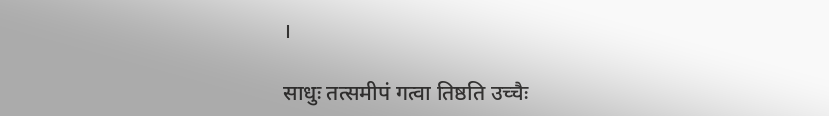।

साधुः तत्समीपं गत्वा तिष्ठति उच्चैः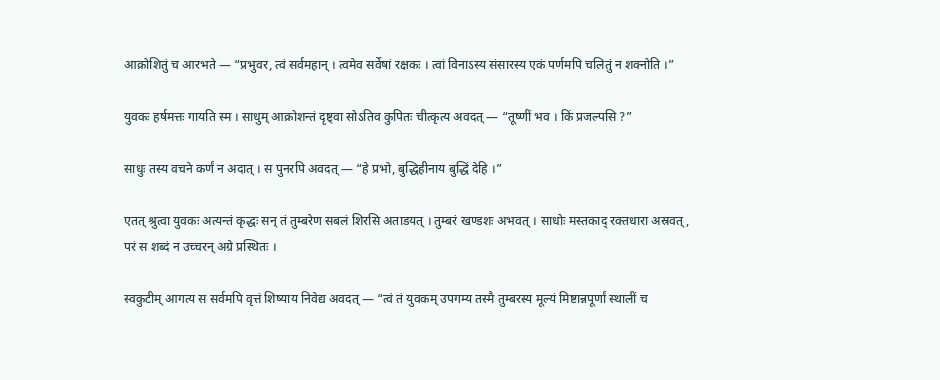आक्रोशितुं च आरभते — “प्रभुवर, त्वं सर्वमहान् । त्वमेव सर्वेषां रक्षकः । त्वां विनाऽस्य संसारस्य एकं पर्णमपि चलितुं न शक्नोति ।”

युवकः हर्षमत्तः गायति स्म । साधुम् आक्रोशन्तं दृष्ट्वा सोऽतिव कुपितः चीत्कृत्य अवदत् — “तूष्णीं भव । किं प्रजल्पसि ?”

साधुः तस्य वचने कर्णं न अदात् । स पुनरपि अवदत् — “हे प्रभो, बुद्धिहीनाय बुद्धिं देहि ।”

एतत् श्रुत्वा युवकः अत्यन्तं कृद्धः सन् तं तुम्बरेण सबलं शिरसि अताडयत् । तुम्बरं खण्डशः अभवत् । साधोः मस्तकाद् रक्तधारा अस्रवत्, परं स शब्दं न उच्चरन् अग्रे प्रस्थितः ।

स्वकुटीम् आगत्य स सर्वमपि वृत्तं शिष्याय निवेद्य अवदत् — “त्वं तं युवकम् उपगम्य तस्मै तुम्बरस्य मूल्यं मिष्टान्नपूर्णां स्थालीं च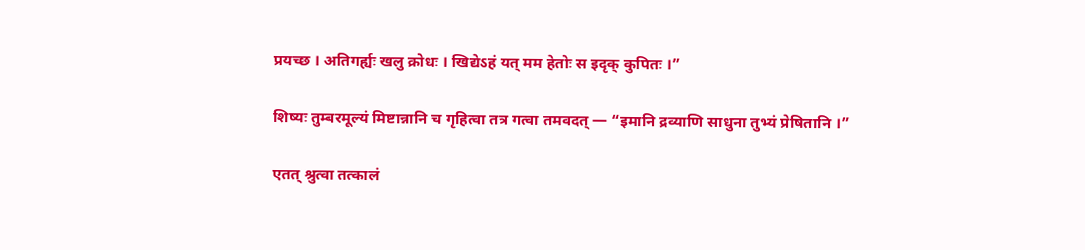प्रयच्छ । अतिगर्ह्यः खलु क्रोधः । खिद्येऽहं यत् मम हेतोः स इदृक् कुपितः ।”

शिष्यः तुम्बरमूल्यं मिष्टान्नानि च गृहित्वा तत्र गत्वा तमवदत् — “इमानि द्रव्याणि साधुना तुभ्यं प्रेषितानि ।”

एतत् श्रुत्वा तत्कालं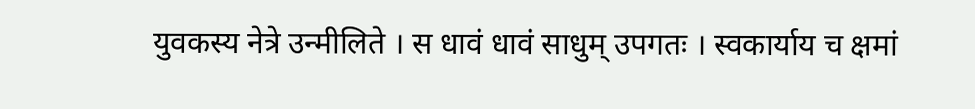युवकस्य नेत्रे उन्मीलिते । स धावं धावं साधुम् उपगतः । स्वकार्याय च क्षमां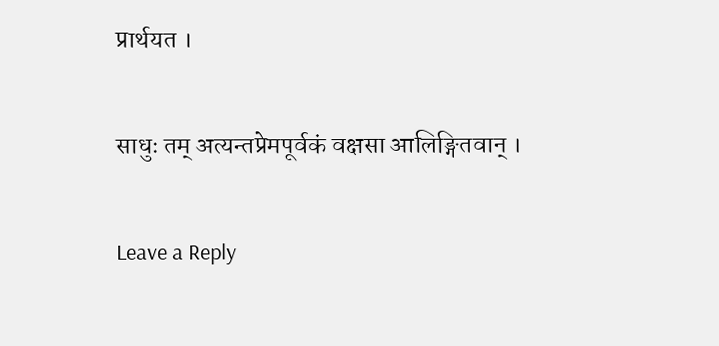प्रार्थयत ।

साधुः तम् अत्यन्तप्रेमपूर्वकं वक्षसा आलिङ्गितवान् ।

Leave a Reply